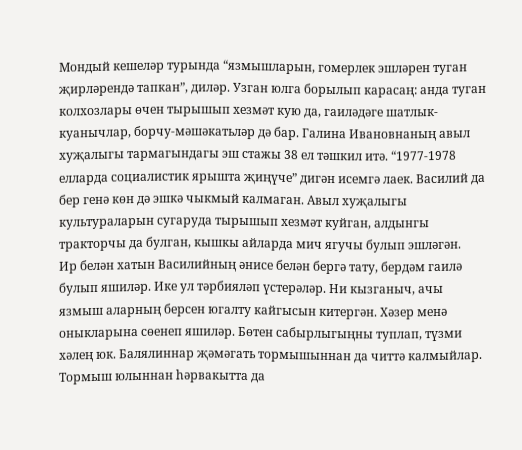Мондый кешеләр турында “язмышларын, гомерлек эшләрен туган җирләрендә тапкан”, диләр. Узган юлга борылып карасаң: анда туган колхозлары өчен тырышып хезмәт кую да, гаиләдәге шатлык-куанычлар, борчу-мәшәкатьләр дә бар. Галина Ивановнаның авыл хуҗалыгы тармагындагы эш стажы 38 ел тәшкил итә. “1977-1978 елларда социалистик ярышта җиңүче” дигән исемгә лаек. Василий да бер генә көн дә эшкә чыкмый калмаган. Авыл хуҗалыгы культураларын сугаруда тырышып хезмәт куйган, алдынгы тракторчы да булган, кышкы айларда мич ягучы булып эшләгән.
Ир белән хатын Василийның әнисе белән бергә тату, бердәм гаилә булып яшиләр. Ике ул тәрбияләп үстерәләр. Ни кызганыч, ачы язмыш аларның берсен югалту кайгысын китергән. Хәзер менә оныкларына сөенеп яшиләр. Бөтен сабырлыгыңны туплап, түзми хәлең юк. Балялиннар җәмәгать тормышыннан да читтә калмыйлар. Тормыш юлыннан һәрвакытта да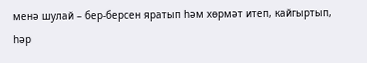менә шулай – бер-берсен яратып һәм хөрмәт итеп, кайгыртып, һәр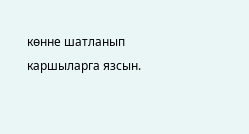көнне шатланып каршыларга язсын.